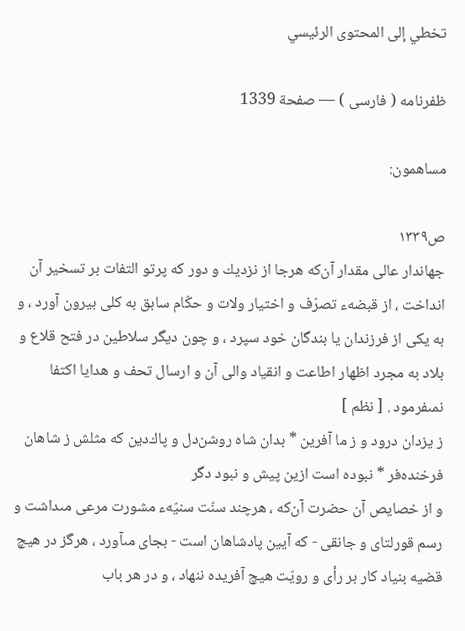تخطي إلى المحتوى الرئيسي

ظفرنامه ( فارسى ) — صفحة 1339

مساهمون:

ص١٣٣٩
جهاندار عالى مقدار آن‌كه هرجا از نزديك و دور كه پرتو التفات بر تسخير آن انداخت ، از قبضهء تصرّف و اختيار ولات و حكّام سابق به كلى بيرون آورد ، و به يكى از فرزندان يا بندگان خود سپرد ، و چون ديگر سلاطين در فتح قلاع و بلاد به مجرد اظهار اطاعت و انقياد والى آن و ارسال تحف و هدايا اكتفا نمىفرمود . [ نظم ]
ز يزدان درود و ز ما آفرين * بدان شاه روشن‌دل و پاك‌دين كه مثلش ز شاهان فرخنده‌فر * نبوده است ازين پيش و نبود دگر
و از خصايص آن حضرت آن‌كه ، هرچند سنّت سنيّهء مشورت مرعى مىداشت و رسم قورلتاى و جانقى - كه آيين پادشاهان است - بجاى مىآورد ، هرگز در هيچ قضيه بنياد كار بر رأى و رويّت هيچ آفريده ننهاد ، و در هر باب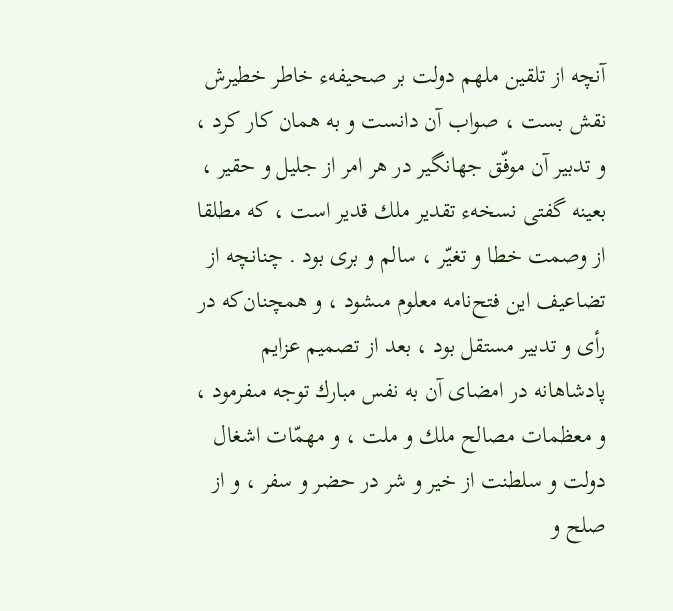آنچه از تلقين ملهم دولت بر صحيفهء خاطر خطيرش نقش بست ، صواب آن دانست و به همان كار كرد ، و تدبير آن موفّق جهانگير در هر امر از جليل و حقير ، بعينه گفتى نسخهء تقدير ملك قدير است ، كه مطلقا از وصمت خطا و تغيّر ، سالم و برى بود . چنانچه از تضاعيف اين فتح‌نامه معلوم مىشود ، و همچنان‌كه در رأى و تدبير مستقل بود ، بعد از تصميم عزايم پادشاهانه در امضاى آن به نفس مبارك توجه مىفرمود ، و معظمات مصالح ملك و ملت ، و مهمّات اشغال دولت و سلطنت از خير و شر در حضر و سفر ، و از صلح و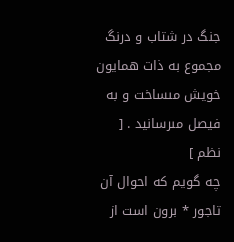جنگ در شتاب و درنگ مجموع به ذات همايون خويش مىساخت و به فيصل مىرسانيد . [ نظم ]
چه گويم كه احوال آن تاجور * برون است از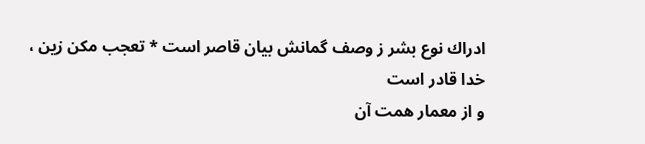ادراك نوع بشر ز وصف گمانش بيان قاصر است * تعجب مكن زين ، خدا قادر است
و از معمار همت آن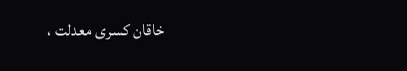خاقان كسرى معدلت ،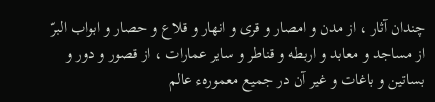چندان آثار ، از مدن و امصار و قرى و انهار و قلاع و حصار و ابواب البرّ از مساجد و معابد و اربطه و قناطر و ساير عمارات ، از قصور و دور و بساتين و باغات و غير آن در جميع معمورهء عالم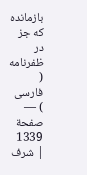بازمانده كه جز در
ظفرنامه ( فارسى ) — صفحة 1339 | شرف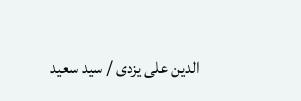الدين على يزدى / سيد سعيد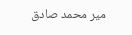مير محمد صادق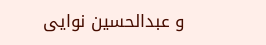و عبدالحسين نوايى